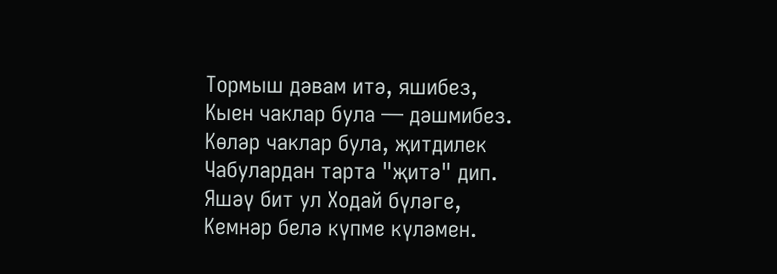Тормыш дәвам итә, яшибез,
Кыен чаклар була — дәшмибез.
Көләр чаклар була, җитдилек
Чабулардан тарта "җитә" дип.
Яшәү бит ул Ходай бүләге,
Кемнәр белә күпме күләмен.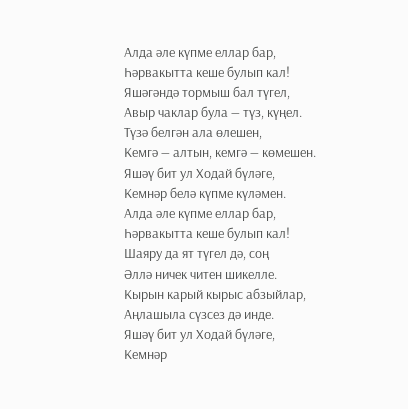Алда әле күпме еллар бар,
Һәрвакытта кеше булып кал!
Яшәгәндә тормыш бал түгел,
Авыр чаклар була — түз, күңел.
Түзә белгән ала өлешен,
Кемгә — алтын, кемгә — көмешен.
Яшәү бит ул Ходай бүләге,
Кемнәр белә күпме күләмен.
Алда әле күпме еллар бар,
Һәрвакытта кеше булып кал!
Шаяру да ят түгел дә, соң
Әллә ничек читен шикелле.
Кырын карый кырыс абзыйлар,
Аңлашыла сүзсез дә инде.
Яшәү бит ул Ходай бүләге,
Кемнәр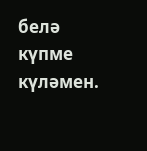белә күпме күләмен.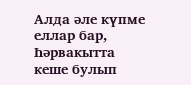Алда әле күпме еллар бар,
Һәрвакытта кеше булып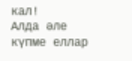кал!
Алда әле күпме еллар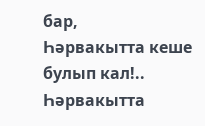бар,
Һәрвакытта кеше булып кал!..
Һәрвакытта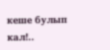кеше булып кал!..